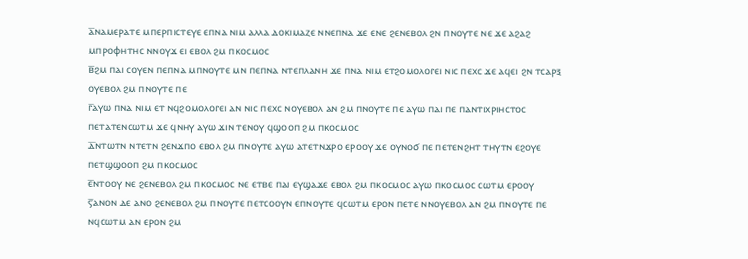ⲁ̅ⲛⲁⲙⲉⲣⲁⲧⲉ ⲙⲡⲉⲣⲡⲓⲥⲧⲉⲩⲉ ⲉⲡⲛⲁ ⲛⲓⲙ ⲁⲗⲗⲁ ⲇⲟⲕⲓⲙⲁⲍⲉ ⲛⲛⲉⲡⲛⲁ ϫⲉ ⲉⲛⲉ ϩⲉⲛⲉⲃⲟⲗ ϩⲛ ⲡⲛⲟⲩⲧⲉ ⲛⲉ ϫⲉ ⲁϩⲁϩ ⲙⲡⲣⲟⲫⲏⲧⲏⲥ ⲛⲛⲟⲩϫ ⲉⲓ ⲉⲃⲟⲗ ϩⲙ ⲡⲕⲟⲥⲙⲟⲥ
ⲃ̅ϩⲙ ⲡⲁⲓ ⲥⲟⲩⲉⲛ ⲡⲉⲡⲛⲁ ⲙⲡⲛⲟⲩⲧⲉ ⲙⲛ ⲡⲉⲡⲛⲁ ⲛⲧⲉⲡⲗⲁⲛⲏ ϫⲉ ⲡⲛⲁ ⲛⲓⲙ ⲉⲧϩⲟⲙⲟⲗⲟⲅⲉⲓ ⲛⲓⲥ ⲡⲉⲭⲥ ϫⲉ ⲁϥⲉⲓ ϩⲛ ⲧⲥⲁⲣⲝ ⲟⲩⲉⲃⲟⲗ ϩⲙ ⲡⲛⲟⲩⲧⲉ ⲡⲉ
ⲅ̅ⲁⲩⲱ ⲡⲛⲁ ⲛⲓⲙ ⲉⲧ ⲛϥϩⲟⲙⲟⲗⲟⲅⲉⲓ ⲁⲛ ⲛⲓⲥ ⲡⲉⲭⲥ ⲛⲟⲩⲉⲃⲟⲗ ⲁⲛ ϩⲙ ⲡⲛⲟⲩⲧⲉ ⲡⲉ ⲁⲩⲱ ⲡⲁⲓ ⲡⲉ ⲡⲁⲛⲧⲓⲭⲣⲓⲏⲥⲧⲟⲥ ⲡⲉⲧⲁⲧⲉⲛⲥⲱⲧⲙ ϫⲉ ϥⲛⲏⲩ ⲁⲩⲱ ϫⲓⲛ ⲧⲉⲛⲟⲩ ϥϣⲟⲟⲡ ϩⲙ ⲡⲕⲟⲥⲙⲟⲥ
ⲇ̅ⲛⲧⲱⲧⲛ ⲛⲧⲉⲧⲛ ϩⲉⲛϫⲡⲟ ⲉⲃⲟⲗ ϩⲙ ⲡⲛⲟⲩⲧⲉ ⲁⲩⲱ ⲁⲧⲉⲧⲛϫⲣⲟ ⲉⲣⲟⲟⲩ ϫⲉ ⲟⲩⲛⲟϭ ⲡⲉ ⲡⲉⲧⲉⲛϩⲏⲧ ⲧⲏⲩⲧⲛ ⲉϩⲟⲩⲉ ⲡⲉⲧϣϣⲟⲟⲡ ϩⲙ ⲡⲕⲟⲥⲙⲟⲥ
ⲉ̅ⲛⲧⲟⲟⲩ ⲛⲉ ϩⲉⲛⲉⲃⲟⲗ ϩⲙ ⲡⲕⲟⲥⲙⲟⲥ ⲛⲉ ⲉⲧⲃⲉ ⲡⲁⲓ ⲉⲩϣⲁϫⲉ ⲉⲃⲟⲗ ϩⲙ ⲡⲕⲟⲥⲙⲟⲥ ⲁⲩⲱ ⲡⲕⲟⲥⲙⲟⲥ ⲥⲱⲧⲙ ⲉⲣⲟⲟⲩ
ⲋ̅ⲁⲛⲟⲛ ⲇⲉ ⲁⲛⲟ ϩⲉⲛⲉⲃⲟⲗ ϩⲙ ⲡⲛⲟⲩⲧⲉ ⲡⲉⲧⲥⲟⲟⲩⲛ ⲉⲡⲛⲟⲩⲧⲉ ϥⲥⲱⲧⲙ ⲉⲣⲟⲛ ⲡⲉⲧⲉ ⲛⲛⲟⲩⲉⲃⲟⲗ ⲁⲛ ϩⲙ ⲡⲛⲟⲩⲧⲉ ⲡⲉ ⲛϥⲥⲱⲧⲙ ⲁⲛ ⲉⲣⲟⲛ ϩⲙ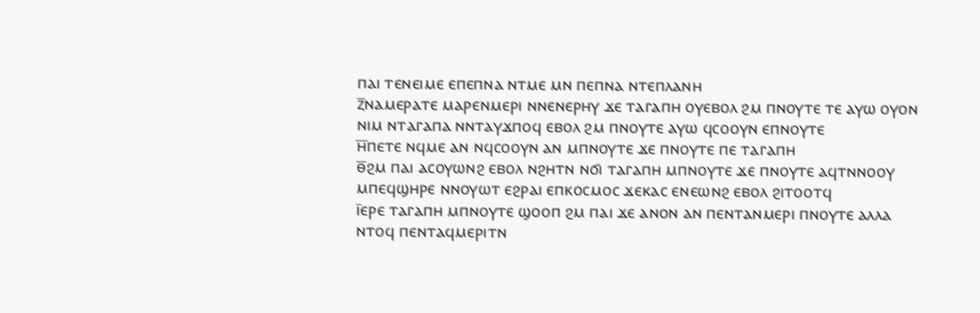ⲡⲁⲓ ⲧⲉⲛⲉⲓⲙⲉ ⲉⲡⲉⲡⲛⲁ ⲛⲧⲙⲉ ⲙⲛ ⲡⲉⲡⲛⲁ ⲛⲧⲉⲡⲗⲁⲛⲏ
ⲍ̅ⲛⲁⲙⲉⲣⲁⲧⲉ ⲙⲁⲣⲉⲛⲙⲉⲣⲓ ⲛⲛⲉⲛⲉⲣⲏⲩ ϫⲉ ⲧⲁⲅⲁⲡⲏ ⲟⲩⲉⲃⲟⲗ ϩⲙ ⲡⲛⲟⲩⲧⲉ ⲧⲉ ⲁⲩⲱ ⲟⲩⲟⲛ ⲛⲓⲙ ⲛⲧⲁⲅⲁⲡⲁ ⲛⲛⲧⲁⲩϫⲡⲟϥ ⲉⲃⲟⲗ ϩⲙ ⲡⲛⲟⲩⲧⲉ ⲁⲩⲱ ϥⲥⲟⲟⲩⲛ ⲉⲡⲛⲟⲩⲧⲉ
ⲏ̅ⲡⲉⲧⲉ ⲛϥⲙⲉ ⲁⲛ ⲛϥⲥⲟⲟⲩⲛ ⲁⲛ ⲙⲡⲛⲟⲩⲧⲉ ϫⲉ ⲡⲛⲟⲩⲧⲉ ⲡⲉ ⲧⲁⲅⲁⲡⲏ
ⲑ̅ϩⲙ ⲡⲁⲓ ⲁⲥⲟⲩⲱⲛϩ ⲉⲃⲟⲗ ⲛϩⲏⲧⲛ ⲛϭⲓ ⲧⲁⲅⲁⲡⲏ ⲙⲡⲛⲟⲩⲧⲉ ϫⲉ ⲡⲛⲟⲩⲧⲉ ⲁϥⲧⲛⲛⲟⲟⲩ ⲙⲡⲉϥϣⲏⲣⲉ ⲛⲛⲟⲩⲱⲧ ⲉϩⲣⲁⲓ ⲉⲡⲕⲟⲥⲙⲟⲥ ϫⲉⲕⲁⲥ ⲉⲛⲉⲱⲛϩ ⲉⲃⲟⲗ ϩⲓⲧⲟⲟⲧϥ
ⲓ̅ⲉⲣⲉ ⲧⲁⲅⲁⲡⲏ ⲙⲡⲛⲟⲩⲧⲉ ϣⲟⲟⲡ ϩⲙ ⲡⲁⲓ ϫⲉ ⲁⲛⲟⲛ ⲁⲛ ⲡⲉⲛⲧⲁⲛⲙⲉⲣⲓ ⲡⲛⲟⲩⲧⲉ ⲁⲗⲗⲁ ⲛⲧⲟϥ ⲡⲉⲛⲧⲁϥⲙⲉⲣⲓⲧⲛ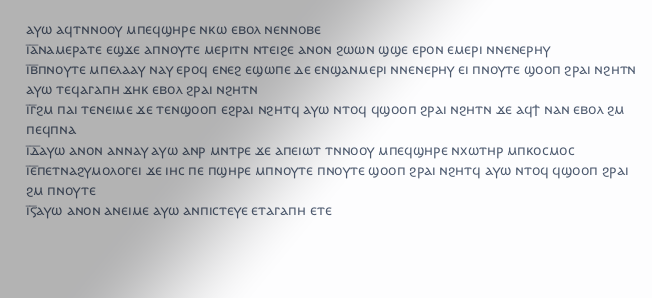ⲁⲩⲱ ⲁϥⲧⲛⲛⲟⲟⲩ ⲙⲡⲉϥϣⲏⲣⲉ ⲛⲕⲱ ⲉⲃⲟⲗ ⲛⲉⲛⲛⲟⲃⲉ
ⲓ̅ⲁ̅ⲛⲁⲙⲉⲣⲁⲧⲉ ⲉϣϫⲉ ⲁⲡⲛⲟⲩⲧⲉ ⲙⲉⲣⲓⲧⲛ ⲛⲧⲉⲓϩⲉ ⲁⲛⲟⲛ ϩⲱⲱⲛ ϣϣⲉ ⲉⲣⲟⲛ ⲉⲙⲉⲣⲓ ⲛⲛⲉⲛⲉⲣⲏⲩ
ⲓ̅ⲃ̅ⲡⲛⲟⲩⲧⲉ ⲙⲡⲉⲗⲁⲁⲩ ⲛⲁⲩ ⲉⲣⲟϥ ⲉⲛⲉϩ ⲉϣⲱⲡⲉ ⲇⲉ ⲉⲛϣⲁⲛⲙⲉⲣⲓ ⲛⲛⲉⲛⲉⲣⲏⲩ ⲉⲓ ⲡⲛⲟⲩⲧⲉ ϣⲟⲟⲡ ϩⲣⲁⲓ ⲛϩⲏⲧⲛ ⲁⲩⲱ ⲧⲉϥⲁⲅⲁⲡⲏ ϫⲏⲕ ⲉⲃⲟⲗ ϩⲣⲁⲓ ⲛϩⲏⲧⲛ
ⲓ̅ⲅ̅ϩⲙ ⲡⲁⲓ ⲧⲉⲛⲉⲓⲙⲉ ϫⲉ ⲧⲉⲛϣⲟⲟⲡ ⲉϩⲣⲁⲓ ⲛϩⲏⲧϥ ⲁⲩⲱ ⲛⲧⲟϥ ϥϣⲟⲟⲡ ϩⲣⲁⲓ ⲛϩⲏⲧⲛ ϫⲉ ⲁϥϯ ⲛⲁⲛ ⲉⲃⲟⲗ ϩⲙ ⲡⲉϥⲡⲛⲁ
ⲓ̅ⲇ̅ⲁⲩⲱ ⲁⲛⲟⲛ ⲁⲛⲛⲁⲩ ⲁⲩⲱ ⲁⲛⲣ ⲙⲛⲧⲣⲉ ϫⲉ ⲁⲡⲉⲓⲱⲧ ⲧⲛⲛⲟⲟⲩ ⲙⲡⲉϥϣⲏⲣⲉ ⲛⲭⲱⲧⲏⲣ ⲙⲡⲕⲟⲥⲙⲟⲥ
ⲓ̅ⲉ̅ⲡⲉⲧⲛⲁϩⲩⲙⲟⲗⲟⲅⲉⲓ ϫⲉ ⲓⲏⲥ ⲡⲉ ⲡϣⲏⲣⲉ ⲙⲡⲛⲟⲩⲧⲉ ⲡⲛⲟⲩⲧⲉ ϣⲟⲟⲡ ϩⲣⲁⲓ ⲛϩⲏⲧϥ ⲁⲩⲱ ⲛⲧⲟϥ ϥϣⲟⲟⲡ ϩⲣⲁⲓ ϩⲙ ⲡⲛⲟⲩⲧⲉ
ⲓ̅ⲋ̅ⲁⲩⲱ ⲁⲛⲟⲛ ⲁⲛⲉⲓⲙⲉ ⲁⲩⲱ ⲁⲛⲡⲓⲥⲧⲉⲩⲉ ⲉⲧⲁⲅⲁⲡⲏ ⲉⲧⲉ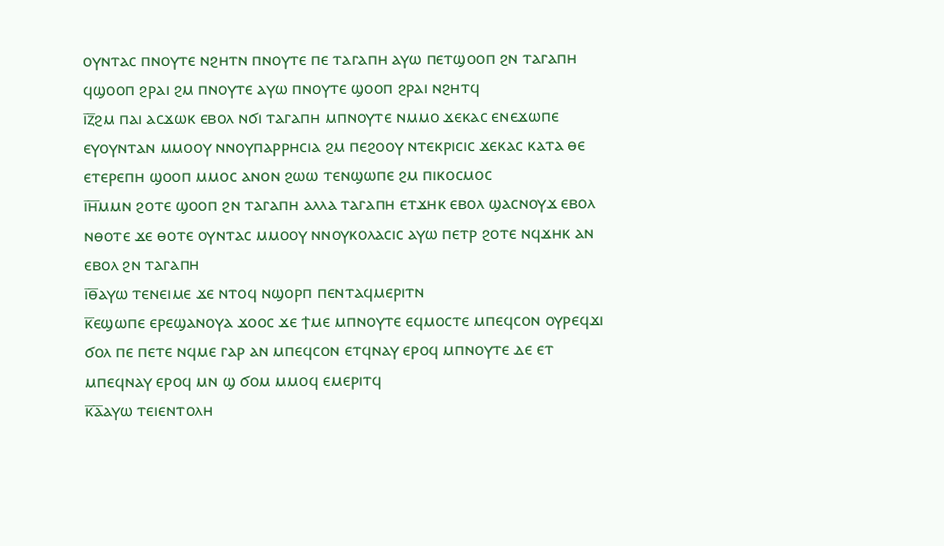ⲟⲩⲛⲧⲁⲥ ⲡⲛⲟⲩⲧⲉ ⲛϩⲏⲧⲛ ⲡⲛⲟⲩⲧⲉ ⲡⲉ ⲧⲁⲅⲁⲡⲏ ⲁⲩⲱ ⲡⲉⲧϣⲟⲟⲡ ϩⲛ ⲧⲁⲅⲁⲡⲏ ϥϣⲟⲟⲡ ϩⲣⲁⲓ ϩⲙ ⲡⲛⲟⲩⲧⲉ ⲁⲩⲱ ⲡⲛⲟⲩⲧⲉ ϣⲟⲟⲡ ϩⲣⲁⲓ ⲛϩⲏⲧϥ
ⲓ̅ⲍ̅ϩⲙ ⲡⲁⲓ ⲁⲥϫⲱⲕ ⲉⲃⲟⲗ ⲛϭⲓ ⲧⲁⲅⲁⲡⲏ ⲙⲡⲛⲟⲩⲧⲉ ⲛⲙⲙⲟ ϫⲉⲕⲁⲥ ⲉⲛⲉϫⲱⲡⲉ ⲉⲩⲟⲩⲛⲧⲁⲛ ⲙⲙⲟⲟⲩ ⲛⲛⲟⲩⲡⲁⲣⲣⲏⲥⲓⲁ ϩⲙ ⲡⲉϩⲟⲟⲩ ⲛⲧⲉⲕⲣⲓⲥⲓⲥ ϫⲉⲕⲁⲥ ⲕⲁⲧⲁ ⲑⲉ ⲉⲧⲉⲣⲉⲡⲏ ϣⲟⲟⲡ ⲙⲙⲟⲥ ⲁⲛⲟⲛ ϩⲱⲱ ⲧⲉⲛϣⲱⲡⲉ ϩⲙ ⲡⲓⲕⲟⲥⲙⲟⲥ
ⲓ̅ⲏ̅ⲙⲙⲛ ϩⲟⲧⲉ ϣⲟⲟⲡ ϩⲛ ⲧⲁⲅⲁⲡⲏ ⲁⲗⲗⲁ ⲧⲁⲅⲁⲡⲏ ⲉⲧϫⲏⲕ ⲉⲃⲟⲗ ϣⲁⲥⲛⲟⲩϫ ⲉⲃⲟⲗ ⲛⲑⲟⲧⲉ ϫⲉ ⲑⲟⲧⲉ ⲟⲩⲛⲧⲁⲥ ⲙⲙⲟⲟⲩ ⲛⲛⲟⲩⲕⲟⲗⲁⲥⲓⲥ ⲁⲩⲱ ⲡⲉⲧⲣ ϩⲟⲧⲉ ⲛϥϫⲏⲕ ⲁⲛ ⲉⲃⲟⲗ ϩⲛ ⲧⲁⲅⲁⲡⲏ
ⲓ̅ⲑ̅ⲁⲩⲱ ⲧⲉⲛⲉⲓⲙⲉ ϫⲉ ⲛⲧⲟϥ ⲛϣⲟⲣⲡ ⲡⲉⲛⲧⲁϥⲙⲉⲣⲓⲧⲛ
ⲕ̅ⲉϣⲱⲡⲉ ⲉⲣⲉϣⲁⲛⲟⲩⲁ ϫⲟⲟⲥ ϫⲉ ϯⲙⲉ ⲙⲡⲛⲟⲩⲧⲉ ⲉϥⲙⲟⲥⲧⲉ ⲙⲡⲉϥⲥⲟⲛ ⲟⲩⲣⲉϥϫⲓ ϭⲟⲗ ⲡⲉ ⲡⲉⲧⲉ ⲛϥⲙⲉ ⲅⲁⲣ ⲁⲛ ⲙⲡⲉϥⲥⲟⲛ ⲉⲧϥⲛⲁⲩ ⲉⲣⲟϥ ⲙⲡⲛⲟⲩⲧⲉ ⲇⲉ ⲉⲧ ⲙⲡⲉϥⲛⲁⲩ ⲉⲣⲟϥ ⲙⲛ ϣ ϭⲟⲙ ⲙⲙⲟϥ ⲉⲙⲉⲣⲓⲧϥ
ⲕ̅ⲁ̅ⲁⲩⲱ ⲧⲉⲓⲉⲛⲧⲟⲗⲏ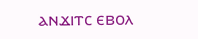ⲁⲛϫⲓⲧⲥ ⲉⲃⲟⲗ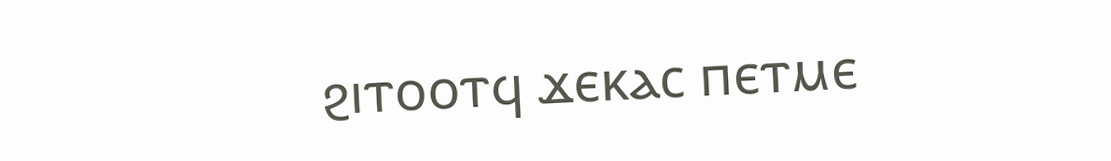ϩⲓⲧⲟⲟⲧϥ ϫⲉⲕⲁⲥ ⲡⲉⲧⲙⲉ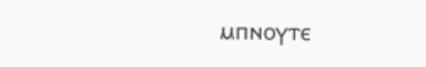ⲙⲡⲛⲟⲩⲧⲉ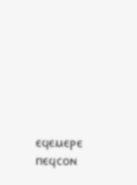ⲉϥⲉⲙⲉⲣⲉ ⲡⲉϥⲥⲟⲛ